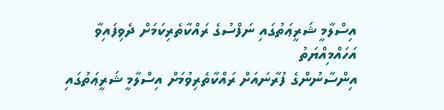އިސްލާމީ ޝަރީޢަތުގައި ނަފްސުގެ ރައްކާތެރިކަމަށް ދެވިފައިވާ އަހައްމިއްޔަތު
އިންސާނުންގެ ފުރާނައަށް ރައްކާތެރިވުމަށް އިސްލާމީ ޝަރީޢަތުގައި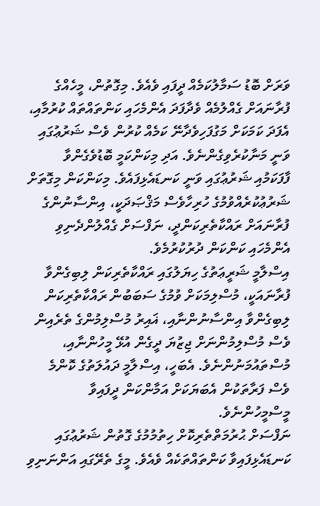ވަރަށް ބޮޑު ސަމާލުކަމެއް ދީފައި ވެއެވެ. މިގޮތުން، މީހެއްގެ ފުރާނައަށް ގެއްލުމެއް ވެދާފަދަ އެންމެހައި ކަންތައްތައް ކުރުމާއި، އެފަދަ ކަމަކަށް މަގުފަހިވެދާނޭ ކަމެއް ކުރުން ވެސް ޝަރުޢުގައި ވަނީ މަނާކުރެވިގެންނެވެ. އަދި މިކަންކަމީ ބޮޑުވެގެންވާ ފާފަކަމުއި ޝަރުޢުގައި ވަނީ ކަނޑައެޅިފައެވެ. މިކަންކަން މިގޮތަށް ޝަރުޢުކުރެއްވުމުގެ ހުރިހާވެސް މަޤްޞަދަކީ، އިންސާނުންގެ ފުރާނައަށް ރައްކާތެރިކަންދީ، ނަފްސަށް ގެއްލުންދެނިވި އެންމެހައި ކަންކަން ދުރުކުރުމެވެ.
އިސްލާމީ ޝަރީޢަތުގެ ހިޔަލުގައި ރައްކާތެރިކަން ލިބިގެންވާ ފުރާނައަކީ، މުސްލިމަކަށް ވުމުގެ ސަބަބުން ރައްކާތެރިކަން ލިބިގެންވާ އިންސާނުންނާއި، ޣައިރު މުސްލިމުންގެ ތެރެއިން ވެސް މުސްލިމުންނަށް ޖިޒުޔަ ދީގެން އުޅޭ މީހުންނާއި، މުސްތައުމަނުންނެވެ. އެބަހީ، އިސްލާމީ ދައުލަތުގެ ކޮންމެ ވެސް ފަރާތަކުން އެބަޔަކަށް އަމާންކަން ދީފައިވާ މީސްމީހުންނެވެ.
ނަފްސަށް ޙުރުމަތްތެރިކޮށް ހިތުމުމުގެ ގޮތުން ޝަރުޢުގައި ކަނޑައެޅިފައިވާ ކަންތައްތަކެއް ވެއެވެ. މީގެ ތެރޭގައި އަންނަނިވި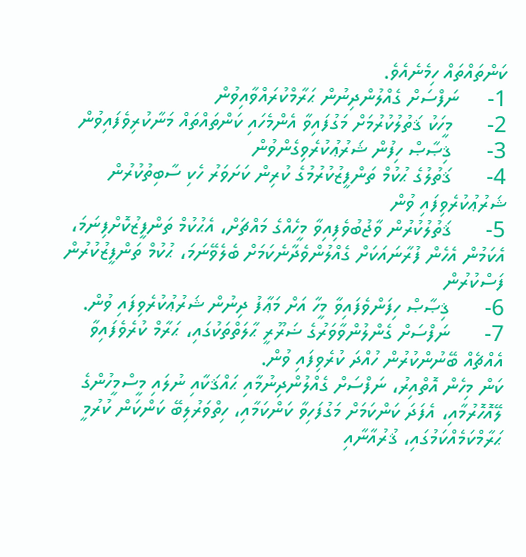ކަންތައްތައް ހިމެނެއެވެ.
1-     ނަފްސަށް ގެއްލުންދިނުން ޙަރާމްކުރައްވާއިވުން
2-      މީހަކު ޤަތުލުކުރުމަށް މަގުފައިވާ އެންމެހައި ކަންތައްތައް މަނާކުރިވެފައިވުން
3-      ޤިޞާޞް ހިފުން ޝަރުޢުކުރެވިގެންވުން
4-      ޤަތުލުގެ ޙުކުމް ތަންފީޒުކުރުމުގެ ކުރިން ކަށަވަރު ހެކި ސާބިތުކުރުން ޝަރުޢުކުރެވިފައި ވުން
5-      ޤަތުލުކުރުން ވާޖުބުވެފިއިވާ މީހެއްގެ މައްޗަށް، އެޙުކުމް ތަންފީޒުކޮށްފިނަމަ، އެކަމުން އެހެން ފުރާނައަކަށް ގެއްލުންވެދާނެކަމަށް ބެލެވޭނަމަ، ޙުކުމް ތަންފީޒުކުރުން ފަސްކުރުން
6-      ޤިޞާޞް ހިފަންވެފައިވާ މީހާ އަށް މަޢާފު ދިނުން ޝަރުޢުކުރެވިފައި ވުން.
7-      ނަފްސަށް ގެންލުންވާވަރުގެ ޟަރޫރީ ޙާލަތްތަކުގައި، ޙަރާމް ކުރެވެފައިވާ އެއްޗެއް ބޭނުންކުރުން ހުއްދަ ކުރެވިފައި ވުން.
ކަން މިހެން އޮތްއިރު، ނަފްސަށް ގެއްލުންދިނުމާއި ޙައްޤަކާއި ނުލައި މީސްމީހުންގެ ލޭއޮހޮރުމާއި، އެފަދަ ކަންކަމަށް މަގުފަހިވާ ކަންކަމާއި، ހިތްވަރުލިބޭ ކަންކަން ކުރުމީ ޙަރާމްކަމެއްކަމުގައި، ޤުރުއާނާއި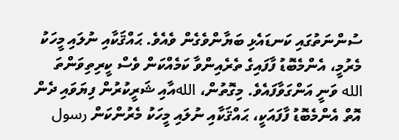ސުންނަތުގައި ކަނޑައެޅި ބަޔާންވެގެން ވެއެވެ. ޙައްޤަކާއި ނުލައި މީހަކު މެރުމީ، އެންމެބޮޑު ފާފައިގެ ތެރެއިންވާ ކަމެއްކަން ވެސް ކީރިތިވަންތަ الله ވަނީ އަންގަވާފައެވެ. މިގޮތުން، اللهއާއި ޝަރީކުރުން ފިޔަވައި ދެން އޮތް އެންމެބޮޑު ފާފައަކީ، ޙައްޤަކާއި ނުލައި މީހަކު މެރުންކަން رسول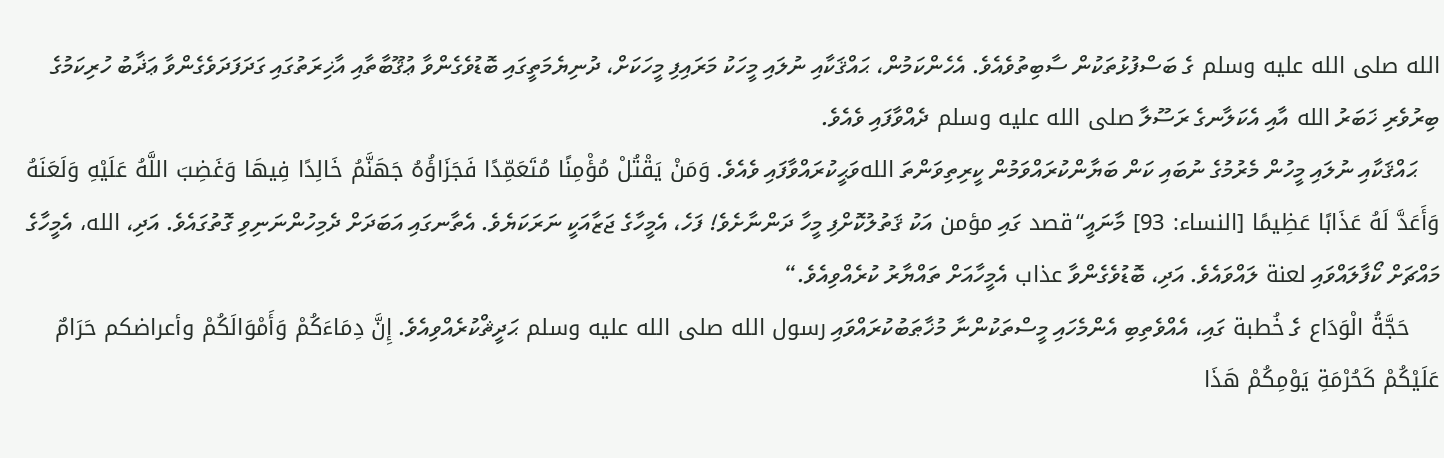الله صلى الله عليه وسلم ގެ ބަސްފުޅުތަކުން ސާބިތުވެއެވެ. އެހެންކަމުން، ޙައްޤަކާއި ނުލައި މީހަކު މަރައިފި މީހަކަށް، ދުނިޔެމަތީގައި ބޮޑުވެގެންވާ ޢުޤޫބާތާއި އާޚިރަތުގައި ގަދަފަދަވެގެންވާ ޢަޛާބު ހުރިކަމުގެ ބިރުވެރި ޚަބަރު الله އާއި އެކަލާނގެ ރަސޫލާ صلى الله عليه وسلم ދެއްވާފައި ވެއެވެ.
    ޙައްޤަކާއި ނުލައި މީހުން މެރުމުގެ ނުބައި ކަން ބަޔާންކުރައްވަމުން ކީރިތިވަންތަ اللهވަޙީކުރައްވާފައި ވެއެވެ. وَمَنْ يَقْتُلْ مُؤْمِنًا مُتَعَمِّدًا فَجَزَاؤُهُ جَهَنَّمُ خَالِدًا فِيهَا وَغَضِبَ اللَّهُ عَلَيْهِ وَلَعَنَهُ وَأَعَدَّ لَهُ عَذَابًا عَظِيمًا [النساء: 93] މާނައީ“قصد ގައި مؤمن އަކު ޤަތުލުކޮށްފި މީހާ ދަންނާށެވެ! ފަހެ، އެމީހާގެ ޖަޒާއަކީ ނަރަކަޔެވެ. އެތާނގައި އަބަދަށް ދެމިހުންނަނިވި ގޮތުގައެވެ. އަދި، الله، އެމީހާގެ މައްޗަށް ކޯފާލައްވައި لعنة ލައްވައެވެ. އަދި، ބޮޑުވެގެންވާ عذاب އެމީހާއަށް ތައްޔާރު ކުރެއްވިއެވެ.“
    حَجَّةُ الْوَدَاع ގެ خُطبة ގައި، އެއްވެތިބި އެންމެހައި މީސްތަކުންނާ މުޚާޠަބުކުރައްވައި رسول الله صلى الله عليه وسلم ޙަދީޘްކުރެއްވިއެވެ. إِنَّ دِمَاءَكُمْ وَأَمْوَالَكُمْ وأعراضكم حَرَامٌ عَلَيْكُمْ كَحُرْمَةِ يَوْمِكُمْ هَذَا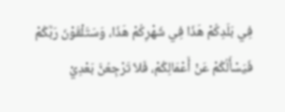فِي بَلَدِكُمْ هَذَا فِي شَهْرِكُمْ هَذَا، وَسَتَلْقَوْنَ رَبَّكُمْ فَيَسْأَلُكُمْ عَنْ أَعْمَالِكُمْ، فَلاَ تَرْجِعُنَّ بَعْدِيْ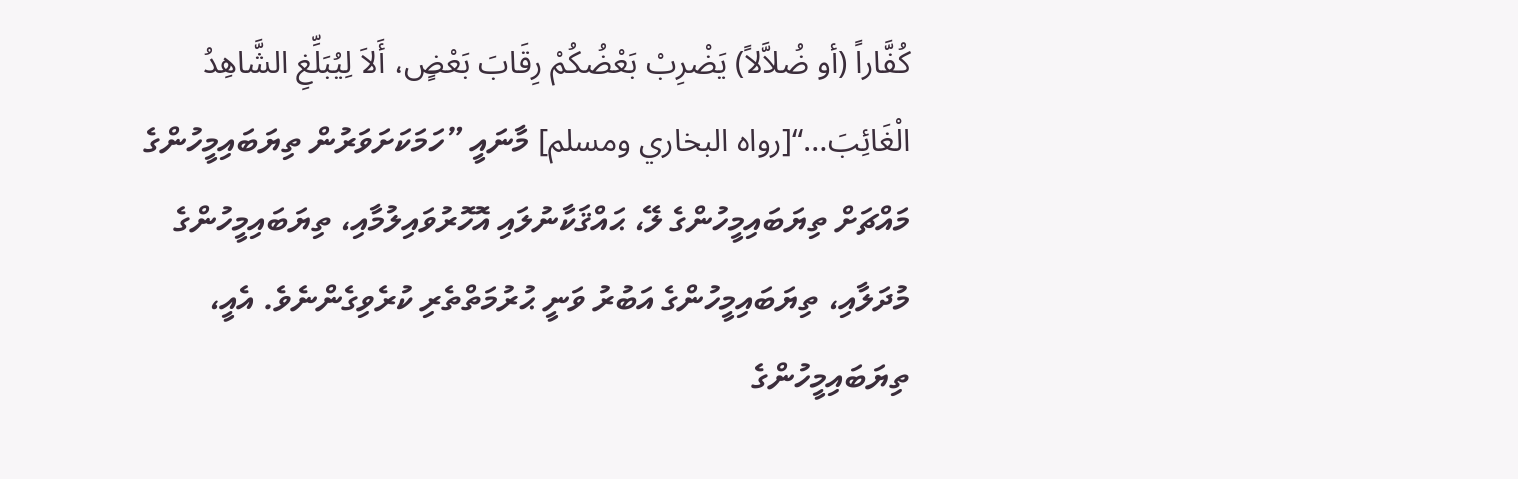كُفَّاراً (أو ضُلاَّلاً) يَضْرِبْ بَعْضُكُمْ رِقَابَ بَعْضٍ، أَلاَ لِيُبَلِّغِ الشَّاهِدُ الْغَائِبَ…“[رواه البخاري ومسلم] މާނައީ ”ހަމަކަށަވަރުން ތިޔަބައިމީހުންގެ މައްޗަށް ތިޔަބައިމީހުންގެ ލޭ، ޙައްޤަކާނުލައި އޮހޮރުވައިލުމާއި، ތިޔަބައިމީހުންގެ މުދަލާއި، ތިޔަބައިމީހުންގެ އަބުރު ވަނީ ޙުރުމަތްތެރި ކުރެވިގެންނެވެ. އެއީ، ތިޔަބައިމީހުންގެ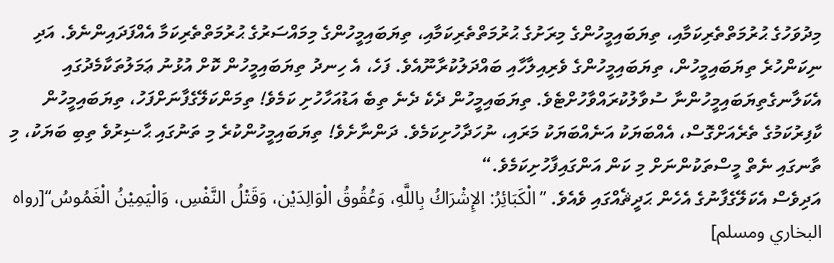މިދުވަހުގެ ޙުރުމަތްތެރިކަމާއި، ތިޔަބައިމީހުންގެ މިރަށުގެ ޙުރުމަތްތެރިކަމާއި، ތިޔަބައިމީހުންގެ މިމައްސަރުގެ ޙުރުމަތްތެރިކަމާ އެއްފަދައިންނެވެ. އަދި ނިކަންހުރެ ތިޔަބައިމީހުން، ތިޔަބައިމީހުންގެ ވެރިއިލާހާއި ބައްދަލުކުރާނޫއެވެ. ފަހެ، އެ ހިނދު ތިޔަބައިމީހުން ކޮށް އުޅުނު ޢަމަލުތަކާމެދުގައި އެކަލާނގެތިޔަބައިމީހުންނާ ސުވާލުކުރައްވާހުށްޓެވެ. ތިޔަބައިމީހުން ދެކެ ދެނެ ތިބެ އަޑުއަހާހުށި ކަމެވެ! ތިމަންކަލޭގެފާނަށްފަހު، ތިޔަބައިމީހުން ކާފިރުކަމުގެ ތެރެއަށްގޮސް، އެއްބަޔަކު އަނެއްބަޔަކު މަރައި، ނުހަދާހުށިކަމެވެ. ދަންނާށެވެ! ތިޔަބައިމީހުންކުރެ މި ތަނުގައި ޙާޟިރުވެ ތިބި ބަޔަކު، މި ތާނގައި ނެތް މީސްތަކުންނަށް މި ކަން އަންގައިފާހުށިކަމެވެ.“
އަދިވެސް އެކަލޭގެފާނުގެ އެހެން ޙަދީޘެއްގައި ވެއެވެ. ”الْكَبَائِرُ: الإِشْرَاكُ بِاللَّهِ، وَعُقُوقُ الْوَالِدَيْن، وَقَتْلُ النَّفْسِ، وَالْيَمِيْنُ الْغَمُوسُ“[رواه البخاري ومسلم]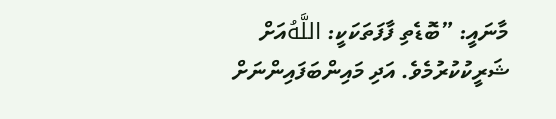މާނައީ: ”ބޮޑެތި ފާފަތަކަކީ: اللَّهُއަށް ޝަރީކުކުރުމެވެ. އަދި މައިންބަފައިންނަށް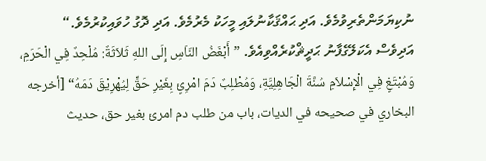ނުކިޔަމަންތެރިވުމެވެ. އަދި ޙައްޤަކާނުލައި މީހަކު މެރުމެވެ. އަދި ދޮގު ހުވައިކުރުމެވެ.“
އަދިވެސް އެކަލޭގެފާނު ޙަދީޘްކުރެއްވިއެވެ. ”أَبْغَضُ النّاَسِ إِلَى اللهِ ثَلاَثَةٌ: مُلْحِدٌ فِي الْحَرَمِ، وَمُبْتَغٍ فِي الْإِسْلاَمِ سُنَّةَ الْجَاهِلِيَّةِ، وَمُطْلِبٌ دَمَ امْرِئٍ بِغَيْرِ حَقٍّ لِيُهْرِيْقَ دَمَهُ“ [أخرجه البخاري في صحيحه في الديات، باب من طلب دم امرئ بغير حق، حديث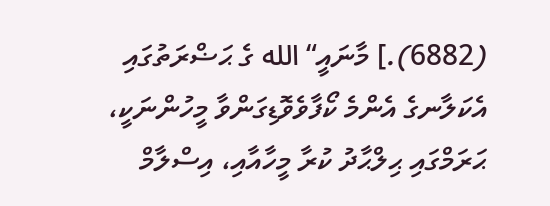(6882).] މާނައީ“الله ގެ ޙަޟްރަތުގައި އެކަލާނގެ އެންމެ ކޯފާވެވޮޑިގަންވާ މީހުންނަކީ، ޙަރަމްގައި ޙިލްޙާދު ކުރާ މީހާއާއި، އިސްލާމް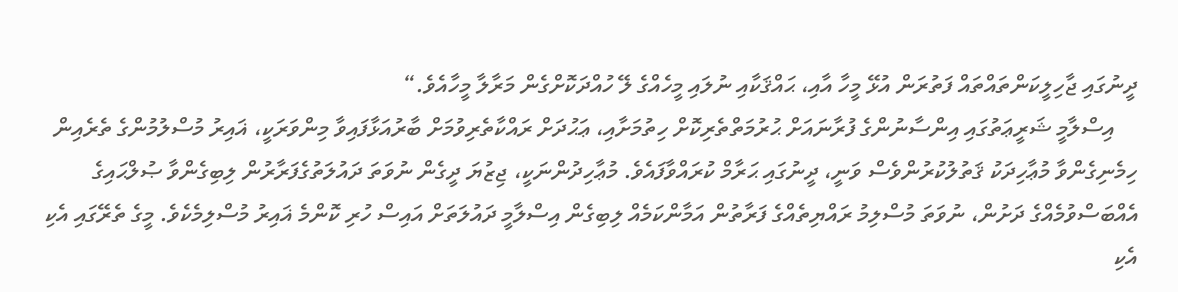ދީނުގައި ޖާހިލީކަންތައްތައް ފަތުރަން އުޅޭ މީހާ އާއި، ޙައްޤަކާއި ނުލައި މީހެއްގެ ލޭ ހުއްދަކޮށްގެން މަރާލާ މީހާއެވެ.“
    އިސްލާމީ ޝަރީޢަތުގައި އިންސާނުންގެ ފުރާނައަށް ޙުރުމަތްތެރިކޮށް ހިތުމަށާއި، ޢަޙުދަށް ރައްކާތެރިވުމަށް ބާރުއަޅާފައިވާ މިންވަރަކީ، ޣައިރު މުސްލުމުންގެ ތެރެއިން ހިމެނިގެންވާ މުޢާހިދަކު ޤަތުލުކުރުންވެސް ވަނީ، ދީނުގައި ޙަރާމް ކުރައްވާފައެވެ. މުޢާހިދުންނަކީ، ޖިޒުޔަ ދީގެން ނުވަތަ ދައުލަތުގެފަރާރުން ލިބިގެންވާ ޞުލްޙައިގެ އެއްބަސްވުމެއްގެ ދަށުން، ނުވަތަ މުސްލިމު ރައްޔިތެއްގެ ފަރާތުން އަމާންކަމެއް ލިބިގެން އިސްލާމީ ދައުލަތަށް އައިސް ހުރި ކޮންމެ ޣައިރު މުސްލިމެކެވެ. މީގެ ތެރޭގައި އެކި އެކި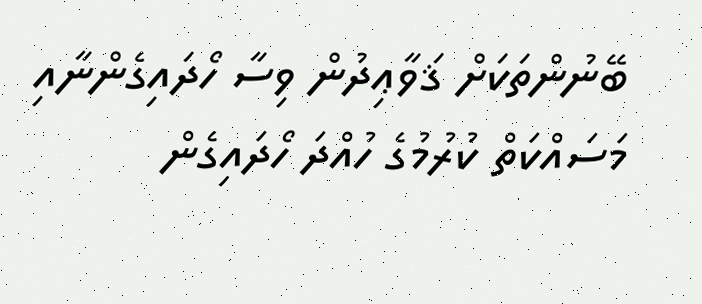ބޭނުންތަކަށް ޤަވާޢިދުން ވިސާ ހޯދައިގެންނާއި މަސައްކަތް ކުރުމުގެ ހުއްދަ ހޯދައިގެން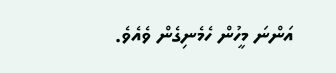އަންނަ މީހުން ހެމެނިގެން ވެއެވެ.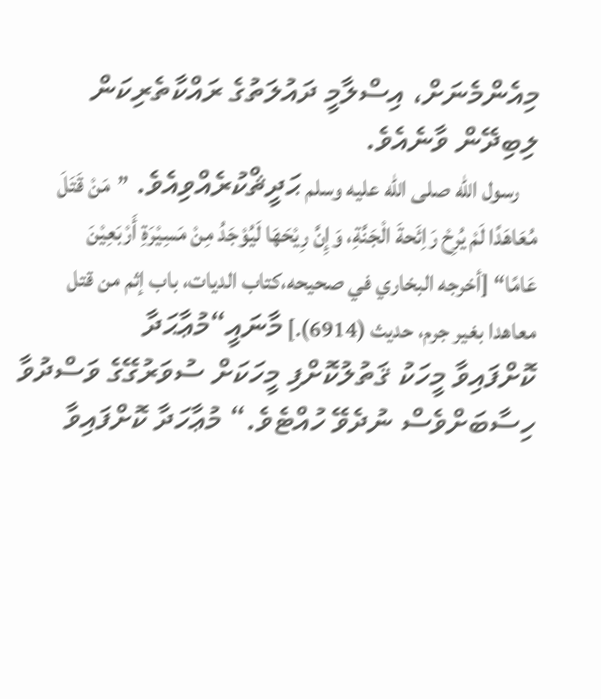މިއެންމެނަށް، އިސްލާމީ ދައުލަތުގެ ރައްކާތެރިކަން ލިބިދޭން ވާނެއެވެ.
    رسول الله صلى الله عليه وسلم ޙަދީޘްކުރެއްވިއެވެ. ”مَنْ قَتَلَ مُعَاهَدًا لَمْ يُرِحْ رَاِئَحةَ الْجَنَّةِ، وَإِنَّ رِيْحَهَا لَيُوْجَدُ مِنْ مَسِيْرَةِ أَرْبَعِيْنَ عَامًا“ [أخرجه البخاري في صحيحه،كتاب الديات، باب إثم من قتل معاهدا بغير جرم، حديث (6914).] މާނައީ“މުޢާޙަދާ ކޮށްފައިވާ މީހަކު ޤަތުލުކޮށްފި މީހަކަށް ސުވަރުގޭގެ ވަސްދުވާ ހިސާބަށްވެސް ނުދެވޭ ހުއްޓެވެ.“ މުޢާހަދާ ކޮށްފައިވާ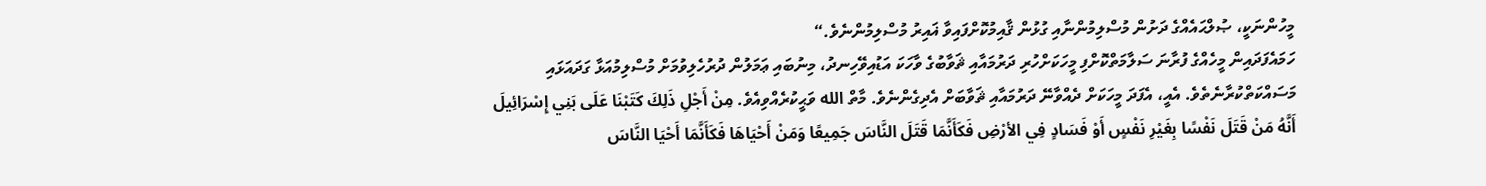މީހުންނަކީ، ޞުލްޙައެއްގެ ދަށުން މުސްލިމުންނާއި ގުޅުން ޤާއިމުކޮށްފައިވާ ޣައިރު މުސްލިމުންނެވެ.“
ހަމައެފަދައިން މީހެއްގެ ފުރާނަ ސަލާމަތްކޮށްފި މީހަކަށްހުރި ދަރުމައާއި ޘަވާބުގެ ވާހަކަ އަޑުއިވޭހިނދު، މިނުބައި ޢަމަލުން ދުރުހެލިވުމަށް މުސްލިމުއަޅާ ގަދައަޅައި މަސައްކަތްކުރާނެތެވެ. އެއީ، އެފަދަ މީހަކަށް ދެއްވާނޭ ދަރުމައާއި ޘަވާބަށް އެދިގެންނެވެ. މާތް الله ވަޙީކުރެއްވިއެވެ. مِنْ أَجْلِ ذَلِكَ كَتَبْنَا عَلَى بَنِي إِسْرَائِيلَ أَنَّهُ مَنْ قَتَلَ نَفْسًا بِغَيْرِ نَفْسٍ أَوْ فَسَادٍ فِي الأرْضِ فَكَأَنَّمَا قَتَلَ النَّاسَ جَمِيعًا وَمَنْ أَحْيَاهَا فَكَأَنَّمَا أَحْيَا النَّاسَ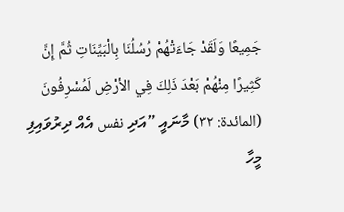جَمِيعًا وَلَقَدْ جَاءَتْهُمْ رُسُلُنَا بِالْبَيِّنَاتِ ثُمَّ إِنَّ كَثِيرًا مِنْهُمْ بَعْدَ ذَلِكَ فِي الأرْضِ لَمُسْرِفُونَ (المائدة: ٣٢) މާނައީ ”އަދި نفس އެއް ދިރުވައިފި މީހާ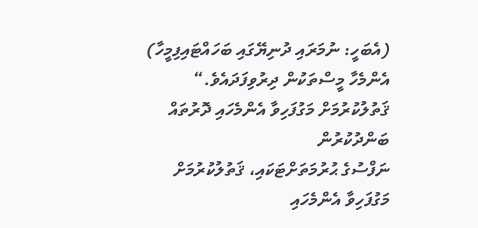(އެބަހީ: ނުމަރައި ދުނިޔޭގައި ބަހައްޓައިފިމީހާ) އެންމެހާ މީސްތަކުން ދިރުވިފަދައެވެ.“
ޤަތުލުކުރުމަށް މަގުފަހިވާ އެންމެހައި ދޮރުތައް ބަންދުކުރުން
ނަފްސުގެ ޙުރުމަތަށްޓަކައި، ޤަތުލުކުރުމަށް މަގުފަހިވާ އެންމެހައި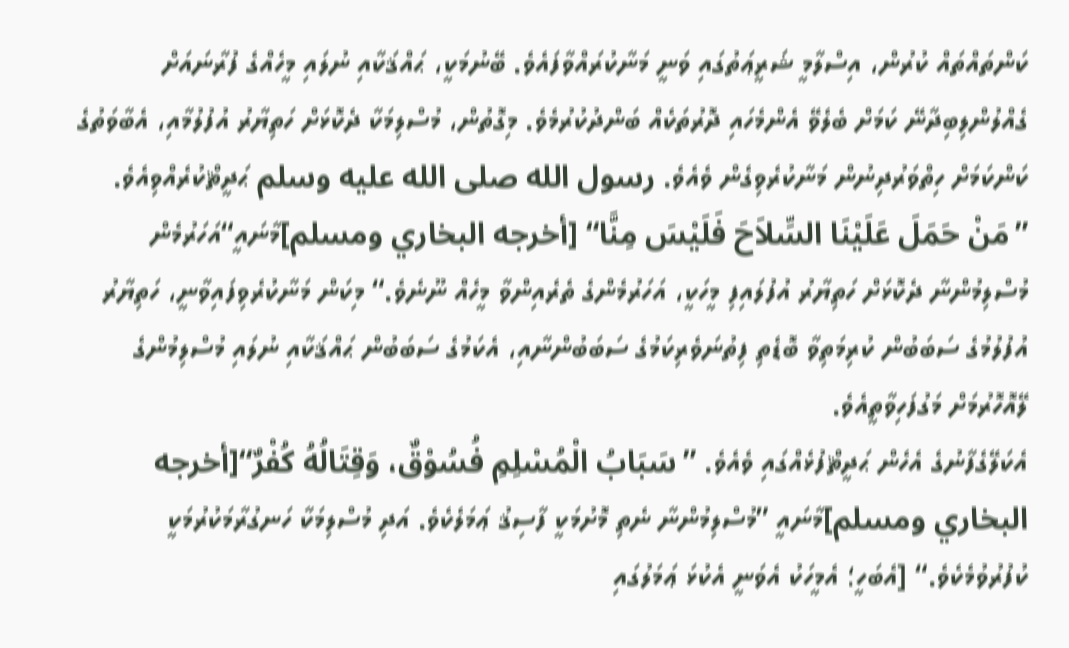ކަންތައްތައް ކުރުން، އިސްލާމީ ޝަރީޢަތުގައި ވަނީ މަނާކުރައްވާފައެވެ. ބޭނުމަކީ، ޙައްޤަކާއި ނުލައި މީހެއްގެ ފުރާނައަށް ގެއްލުންލިބިދާނޭ ކަމަށް ބެލެވޭ އެންމެހައި ދޮރުތަކެއް ބަންދުކުރުމެވެ. މިގޮތުން، މުސްލިމަކާ ދެކޮޅަށް ހަތިޔާރު އުފުލުމާއި، އެބާވަތުގެ ކަންކަމަށް ހިތްވަރުދިނުން މަނާކުރެވިގެން ވެއެވެ. رسول الله صلى الله عليه وسلم ޙަދީޘްކުރެއްވިއެވެ. ”مَنْ حَمَلَ عَلَيْنَا السِّلاَحَ فَلَيْسَ مِنَّا“ [أخرجه البخاري ومسلم]މާނައީ“އަހަރުމެން މުސްލިމުންނާ ދެކޮޅަށް ހަތިޔާރު އުފުލައިފި މީހަކީ، އަހަރުމެންގެ ތެރެއިންވާ މީހެއް ނޫނެވެ.“ މިކަން މަނާކުރެވިފައިވާނީ، ހަތިޔާރު އުފުލުމުގެ ސަބަބުން ކުރިމަތިވާ ބޮޑެތި ފިތުނަވެރިކަމުގެ ސަބަބުންނާއި، އެކަމުގެ ސަބަބުން ޙައްޤަކާއި ނުލައި މުސްލިމުންގެ ލޭއޮހޮރުމަށް މަގުފަހިވާތީއެވެ.
އެކަލޭގެފާނުގެ އެހެން ޙަދީޘްފުޅެއްގައި ވެއެވެ. ”سَبَابُ الْمُسْلِمِ فُسُوْقٌ، وَقِتَالُهُ كُفْرٌ“[أخرجه البخاري ومسلم]މާނައީ ”މުސްލިމުންނާ ނެތި މޮށުމަކީ ފާސިޤު ޢަމަލެކެވެ. އަދި މުސްލިމަކާ ހަނގުރާމަކުރުމަކީ ކުފުރުވުމެކެވެ.“ [އެބަހީ؛ އެމީހަކު އެވަނީ އެކުޅަ ޢަމަލުގައި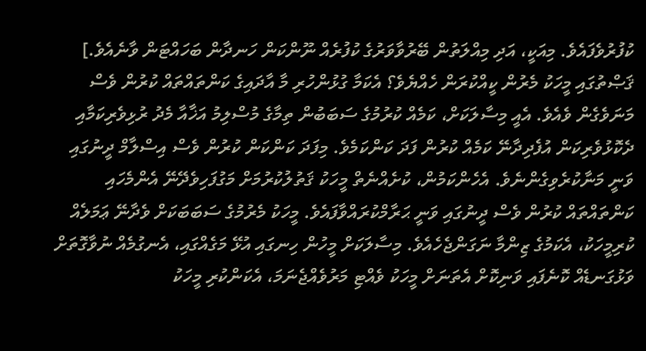ކުފުރުވެފައެވެ. މިއަކީ، އަދި މިއްލަތުން ބޭރުވާވަރުގެ ކުފުރެއް ނޫންކަން ހަނދާން ބަހައްޓަން ވާނެއެވެ.]
ޤަޞްތުގައި މީހަކު މެރުން ކީއްކުރަން ހެއްޔެވެ؟ އެކަމާ ގުޅުންހުރި މާ އާދައިގެ ކަންތައްތައް ކުރުން ވެސް މަނަވެގެން ވެއެވެ. އެއީ މިސާލަކަށް، ކަމެއް ކުރުމުގެ ސަބަބުން ތިމާގެ މުސްލިމު އަޚާއާ މެދު ރުޅިވެރިކަމާއި ދެކޮޅުވެރިކަން އުފެދިދާނޭ ކަމެއް ކުރުން ފަދަ ކަންކަމެވެ. މިފަދަ ކަންކަން ކުރުން ވެސް އިސްލާމް ދީނުގައި ވަނީ މަނާކުރެވިގެންނެވެ. އެހެންކަމުން، ކުށެއްނެތް މީހަކު ޤަތުލުކުރުމަށް މަގުފަހިވެދޭނޭ އެންމެހައި ކަންތައްތައް ކުރުން ވެސް ދީނުގައި ވަނީ ޙަރާމްކުރައްވާފައެވެ. މީހަކު މެރުމުގެ ސަބަބަކަށް ވެދާނޭ ޢަމަލެއް ކުރިމީހަކު، އެކަމުގެ ޒިންމާ ނަގަންޖެހެއެވެ. މިސާލަކަށް މީހުން ހިނގައި އުޅޭ މަގެއްގައި، އެނގުމެއް ނުވާގޮތަށް ވަޅުގަނޑެއް ކޮނެފައި ވަނިކޮށް އެތަނަށް މީހަކު ވެއްޓި މަރުވެއްޖެނަމަ، އެކަންކުރި މީހަކު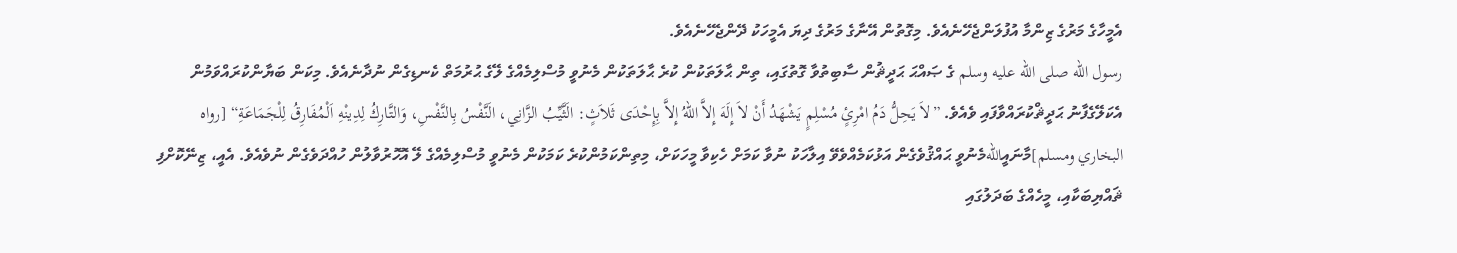އެމީހާގެ މަރުގެ ޒިންމާ އުފުލަންޖެހޭނެއެވެ. މިގޮތުން އޭނާގެ މަރުގެ ދިޔަ އެމީހަކު ދޭންޖެހޭނެއެވެ.
رسول الله صلى الله عليه وسلم ގެ ޞައްޙަ ޙަދީޘުން ސާބިތުވާ ގޮތުގައި، ތިން ޙާލަތަކުން ކުރެ ޙާލަތަކުން މެނުވީ މުސްލިމެއްގެ ލޭގެ ޙުރުމަތް ކެނޑިގެން ނުދާނެއެވެ. މިކަން ބަޔާންކުރައްވަމުން އެކަލޭގެފާނު ޙަދީޘްކުރައްވާފައި ވެއެވެ. ”لاَ يَحِلُّ دَمُ امْرِئٍ مُسْلِمٍ يَشْهَدُ أَنْ لاَ إِلَهَ إِلاَّ اللهُ إِلاَّ بِإِحْدَى ثَلاَثٍ: الَثَّيِّبُ الزَّانِي، الَنَّفْسُ بِالنَّفْسِ، وَالتَّارِكُ لِدِينْهِ اَلْمُفَارِقُ لِلْجَمَاعَةِ“ [رواه البخاري ومسلم]މާނައީاللهމެނުވީ ޙައްޤުވެގެން އަޅުކަމެއްވެވޭ އިލާހަކު ނުވާ ކަމަށް ހެކިވާ މީހަކަށް، މިތިންކަމުންކުރެ ކަމަކުން މެނުވީ މުސްލިމެއްގެ ލޭ އޮހޮރުވާލުން ހުއްދަވެގެން ނުވެއެވެ. އެއީ، ޒިނޭކޮށްފި ޘައްޔިބަކާއި، މީހެއްގެ ބަދަލުގައި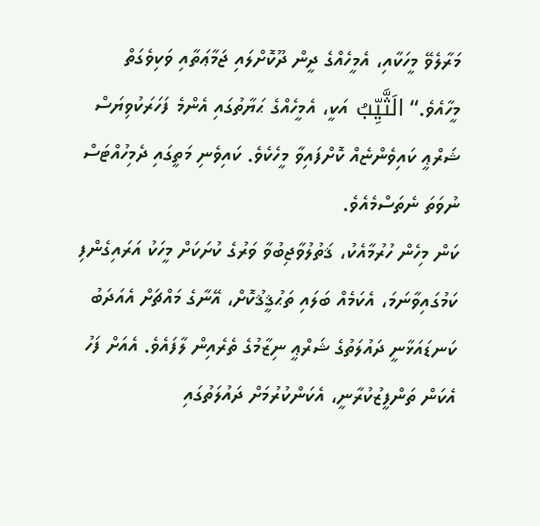މަރާލެވޭ މީހަކާއި، އެމީހެއްގެ ދީން ދޫކޮށްލައި ޖަމާޢަތާއި ވަކިވެގަތް މީހާއެވެ.“ الَثَّيِّبُ އަކީ، އެމީހެއްގެ ޙަޔާތުގައި އެންމެ ފަހަރަކުވިޔަސް ޝަރްޢީ ކައިވެންޏެއް ކޮށްފައިވާ މީހެކެވެ. ކައިވެނި މަތީގައި ދެމިހުއްޓަސް ނުވަތަ ނެތަސްމެއެވެ.
ކަން މިހެން ހުރުމާއެކު، ޤަތުލުވާޖިބުވާ ވަރުގެ ކުށަކަށް މީހަކު އަރައިގެންފި ކަމުގައިވާނަމަ، އެކަމެއް ބަލައި ތަޙުޤީޤުކޮށް، އޭނާގެ މައްޗަށް އެއަދަބު ކަނޑައަޅާނީ ދައުލަތުގެ ޝަރްޢީ ނިޒާމުގެ ތެރެއިން ލާފައެވެ. އެއަށް ފަހު އެކަން ތަންފީޒުކުރާނީ، އެކަންކުރުމަށް ދައުލަތުގައި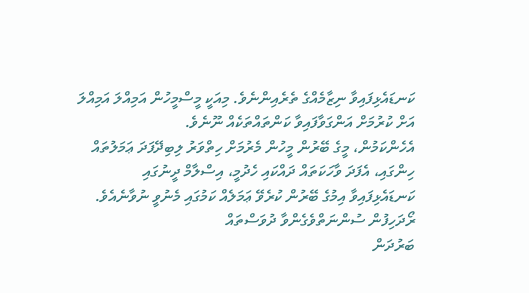ކަނޑައެޅިފައިވާ ނިޒާމެއްގެ ތެރެއިންނެވެ. މިއަކީ މީސްމީހުން އަމިއްލަ އަމިއްލަ އަށް ކުރުމަށް އަންގަވާފައިވާ ކަންތައްތަކެއް ނޫނެވެ.
އެހެންކަމުން، މީގެ ބޭރުން މީހުން މެރުމަށް ހިތްވަރު ލިބިދޭފަދަ ޢަމަލުތައް ހިންގައި، އެފަދަ ވާހަކަތައް ދައްކައި ހެދުމީ، އިސްލާމް ދީނުގައި ކަނޑައެޅިފައިވާ އިމުގެ ބޭރުން ކުރެވޭ ޢަމަލެއް ކަމުގައި މެނުވީ ނުވާނެއެވެ.
ރޯދަހިފުން ސުންނަތްވެގެންވާ ދުވަސްތައް
ބަރުދަން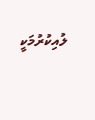ލުއިކުރުމަކީ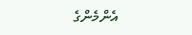އެންމެންގެ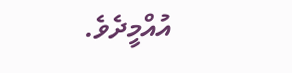އުއްމީދެވެ.